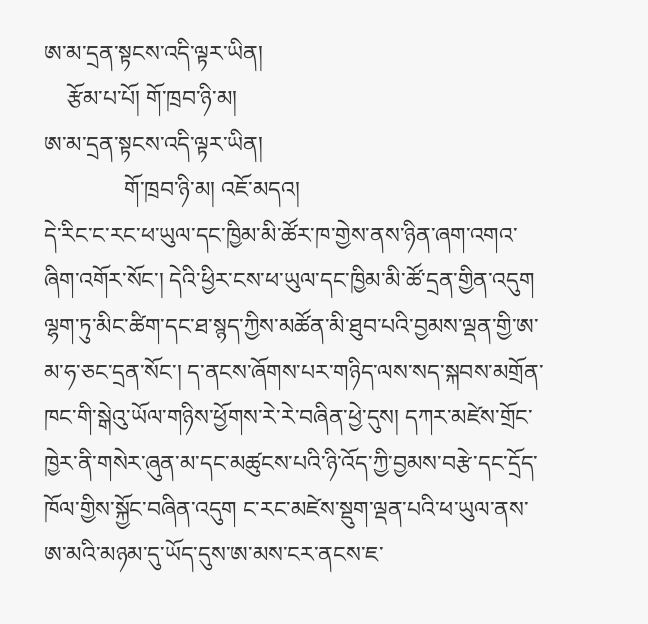ཨ་མ་དྲན་སྟངས་འདི་ལྟར་ཡིན།
    རྩོམ་པ་པོ། གོ་ཁྲབ་ཉི་མ།
ཨ་མ་དྲན་སྟངས་འདི་ལྟར་ཡིན།
              གོ་ཁྲབ་ཉི་མ། འཇོ་མདའ།
དེ་རིང་ང་རང་ཕ་ཡུལ་དང་ཁྱིམ་མི་ཚོར་ཁ་གྱེས་ནས་ཉིན་ཞག་འགའ་ཞིག་འགོར་སོང་། དེའི་ཕྱིར་ངས་ཕ་ཡུལ་དང་ཁྱིམ་མི་ཚོ་དྲན་གྱིན་འདུག ལྷག་ཏུ་མིང་ཚིག་དང་ཐ་སྙད་ཀྱིས་མཚོན་མི་ཐུབ་པའི་བྱམས་ལྡན་གྱི་ཨ་མ་ཧ་ཅང་དྲན་སོང་། ད་ནངས་ཞོགས་པར་གཉིད་ལས་སད་སྐབས་མགྲོན་ཁང་གི་སྒེའུ་ཡོལ་གཉིས་ཕྱོགས་རེ་རེ་བཞིན་ཕྱེ་དུས། དཀར་མཛེས་གྲོང་ཁྱེར་ནི་གསེར་ཞུན་མ་དང་མཚུངས་པའི་ཉི་འོད་ཀྱི་བྱམས་བརྩེ་དང་དྲོད་ཁོལ་གྱིས་སྐྱོང་བཞིན་འདུག ང་རང་མཛེས་སྡུག་ལྡན་པའི་ཕ་ཡུལ་ནས་ཨ་མའི་མཉམ་དུ་ཡོད་དུས་ཨ་མས་ངར་ནངས་ཇ་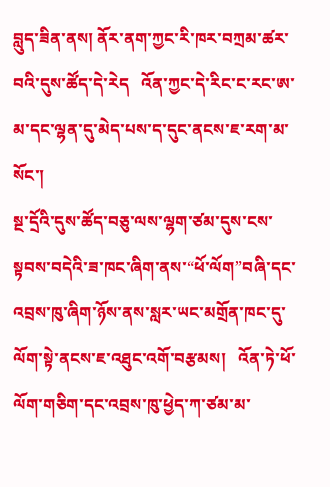བླུད་ཟིན་ནས། ནོར་ནག་ཀྱང་རི་ཁར་བཀྲམ་ཚར་བའི་དུས་ཚོད་དེ་རེད   འོན་ཀྱང་དེ་རིང་ང་རང་ཨ་མ་དང་ལྷན་དུ་མེད་པས་ད་དུང་ནངས་ཇ་རག་མ་སོང་།
སྔ་དྲོའི་དུས་ཚོད་བཅུ་ལས་ལྷག་ཙམ་དུས་ངས་སྟབས་བདེའི་ཟ་ཁང་ཞིག་ནས་“ཕོ་ལོག”བཞི་དང་འབྲས་ཁུ་ཞིག་ཉོས་ནས་སླར་ཡང་མགྲོན་ཁང་དུ་ལོག་སྟེ་ནངས་ཇ་འཐུང་འགོ་བརྩམས།   འོན་ཏེ་ཕོ་ལོག་གཅིག་དང་འབྲས་ཁུ་ཕྱེད་ཀ་ཙམ་མ་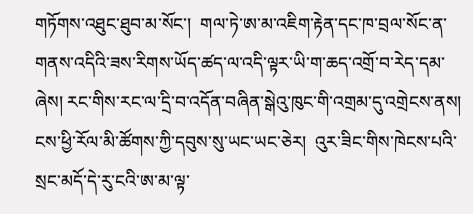གཏོགས་འཐུང་ཐུབ་མ་སོང་།  གལ་ཏེ་ཨ་མ་འཇིག་རྟེན་དང་ཁ་བྲལ་སོང་ན་གནས་འདིའི་ཟས་རིགས་ཡོད་ཚད་ལ་འདི་ལྟར་ཡི་ག་ཆད་འགྲོ་བ་རེད་དམ་ཞེས། རང་གིས་རང་ལ་དྲི་བ་འདོན་བཞིན་སྒེའུ་ཁུང་གི་འགྲམ་དུ་འགྲེངས་ནས།  ངས་ཕྱི་རོལ་མི་ཚོགས་ཀྱི་དབུས་སུ་ཡང་ཡང་ཅེར།  འུར་ཟིང་གིས་ཁེངས་པའི་སྲང་མདོ་དེ་རུ་ངའི་ཨ་མ་ལྟ་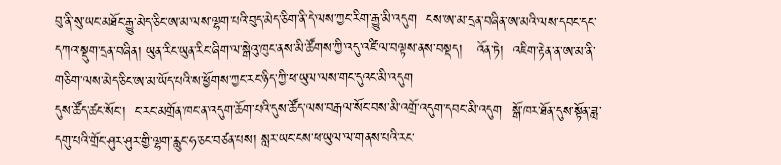བུ་ནི་སུ་ཡང་མཐོང་རྒྱུ་མེད་ཅིང་ཨ་མ་ལས་ལྷག་པའི་བུད་མེད་ཅིག་ནི་དེ་ལས་ཀྱང་རིག་རྒྱུ་མི་འདུག  ངས་ཨ་མ་དྲན་བཞིན་ཨ་མའི་ལས་དབང་དང་དཀའ་སྡུག་དྲན་བཞིན། ཡུན་རིང་ཡུན་རིང་ཞིག་ལ་སྒེའུ་ཁུང་ནས་མི་ཚོགས་ཀྱི་འདུ་འཛི་ལ་བལྟས་ནས་བསྡད།   འོན་ཏེ།  འཇིག་རྟེན་ན་ཨ་མ་ནི་གཅིག་ལས་མེད་ཅིང་ཨ་མ་ཡོད་པའི་ས་ཕྱོགས་ཀྱང་རང་ཉིད་ཀྱི་ཕ་ཡུལ་ལས་གང་དུའང་མི་འདུག
དུས་ཚོད་ཚང་སོང་།  ང་རང་མགྲོན་ཁང་ན་འདུག་ཆོག་པའི་དུས་ཚོད་ལས་བརྒལ་སོང་བས་མི་འགྲོ་འདུག་དབང་མི་འདུག  སྒོ་ཁར་ཐོན་དུས་སྟོན་ཟླ་དགུ་པའི་གྲོང་ཤུར་ཤུར་གྱི་ལྷག་རླུང་ཧ་ཅང་བཙན་པས། སླར་ཡང་ངས་ཕ་ཡུལ་ལ་གནས་པའི་རང་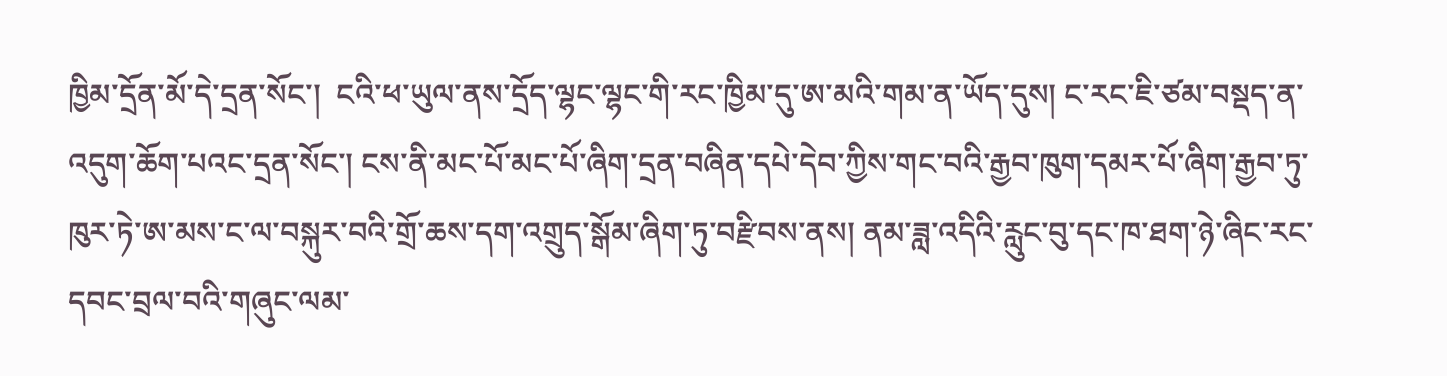ཁྱིམ་དྲོན་མོ་དེ་དྲན་སོང་།  ངའི་ཕ་ཡུལ་ནས་དྲོད་ལྷང་ལྷང་གི་རང་ཁྱིམ་དུ་ཨ་མའི་གམ་ན་ཡོད་དུས། ང་རང་ཇི་ཙམ་བསྡད་ན་འདུག་ཆོག་པའང་དྲན་སོང་། ངས་ནི་མང་པོ་མང་པོ་ཞིག་དྲན་བཞིན་དཔེ་དེབ་ཀྱིས་གང་བའི་རྒྱབ་ཁུག་དམར་པོ་ཞིག་རྒྱབ་ཏུ་ཁུར་ཏེ་ཨ་མས་ང་ལ་བསྐུར་བའི་གྲོ་ཆས་དག་འགྲུད་སྒོམ་ཞིག་ཏུ་བརྫིབས་ནས། ནམ་ཟླ་འདིའི་རླུང་བུ་དང་ཁ་ཐག་ཉེ་ཞིང་རང་དབང་བྲལ་བའི་གཞུང་ལམ་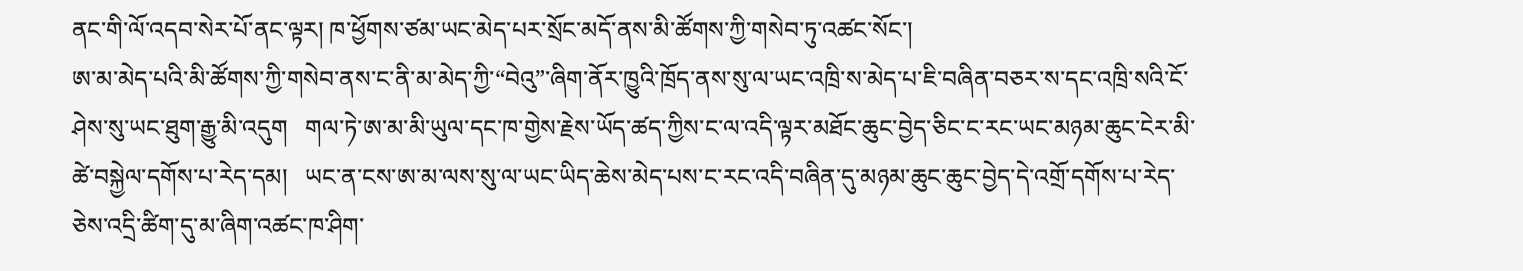ནང་གི་ལོ་འདབ་སེར་པོ་ནང་ལྟར། ཁ་ཕྱོགས་ཙམ་ཡང་མེད་པར་སྲོང་མདོ་ནས་མི་ཚོགས་ཀྱི་གསེབ་ཏུ་འཚང་སོང་།
ཨ་མ་མེད་པའི་མི་ཚོགས་ཀྱི་གསེབ་ནས་ང་ནི་མ་མེད་ཀྱི་“བེའུ”་ཞིག་ནོར་ཁྱུའི་ཁྲོད་ནས་སུ་ལ་ཡང་འཁྲི་ས་མེད་པ་ཇི་བཞིན་བཅར་ས་དང་འཁྲི་སའི་ངོ་ཤེས་སུ་ཡང་ཐུག་རྒྱུ་མི་འདུག   གལ་ཏེ་ཨ་མ་མི་ཡུལ་དང་ཁ་གྱེས་རྗེས་ཡོད་ཚད་ཀྱིས་ང་ལ་འདི་ལྟར་མཐོང་ཆུང་བྱེད་ཅིང་ང་རང་ཡང་མཉམ་ཆུང་ངེར་མི་ཚེ་བསྐྱེལ་དགོས་པ་རེད་དམ།   ཡང་ན་ངས་ཨ་མ་ལས་སུ་ལ་ཡང་ཡིད་ཆེས་མེད་པས་ང་རང་འདི་བཞིན་དུ་མཉམ་ཆུང་ཆུང་བྱེད་དེ་འགྲོ་དགོས་པ་རེད་ཅེས་འདྲི་ཚིག་དུ་མ་ཞིག་འཚང་ཁ་ཤིག་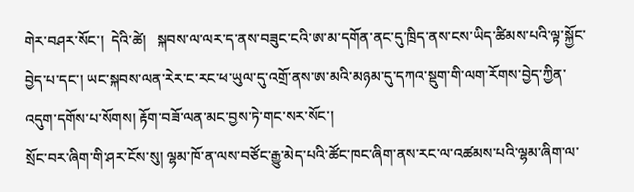གེར་བཤར་སོང་།  དེའི་ཚེ།   སྐབས་ལ་ལར་ད་ནས་བཟུང་ངའི་ཨ་མ་དགོན་ནང་དུ་ཁྲིད་ནས་ངས་ཡིད་ཚིམས་པའི་ལྟ་སྐྱོང་བྱེད་པ་དང་། ཡང་སྐབས་ལན་རེར་ང་རང་ཕ་ཡུལ་དུ་འགྲོ་ནས་ཨ་མའི་མཉམ་དུ་དཀའ་སྡུག་གི་ལག་རོགས་བྱེད་ཀྱིན་འདུག་དགོས་པ་སོགས། རྟོག་བཟོ་ལན་མང་བྱས་ཏེ་གང་སར་སོང་།
སྲོང་བར་ཞིག་གི་ཤར་ངོས་སུ། ལྷམ་ཁོ་ན་ལས་བཙོང་རྒྱུ་མེད་པའི་ཚོང་ཁང་ཞིག་ནས་རང་ལ་འཚམས་པའི་ལྷམ་ཞིག་ལ་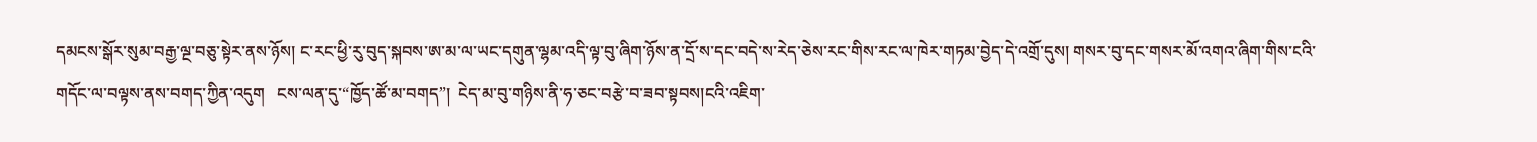དམངས་སྒོར་སུམ་བརྒྱ་ལྔ་བཅུ་སྟེར་ནས་ཉོས། ང་རང་ཕྱི་རུ་བུད་སྐབས་ཨ་མ་ལ་ཡང་དགུན་ལྷམ་འདི་ལྟ་བུ་ཞིག་ཉོས་ན་དྲོ་ས་དང་བདེ་ས་རེད་ཅེས་རང་གིས་རང་ལ་ཁེར་གཏམ་བྱེད་དེ་འགྲོ་དུས། གསར་བུ་དང་གསར་མོ་འགའ་ཞིག་གིས་ངའི་གདོང་ལ་བལྟས་ནས་བགད་ཀྱིན་འདུག   ངས་ལན་དུ་“ཁྱོད་ཚོ་མ་བགད”།  ངེད་མ་བུ་གཉིས་ནི་ཧ་ཅང་བརྩེ་བ་ཟབ་སྟབས།ངའི་འཇིག་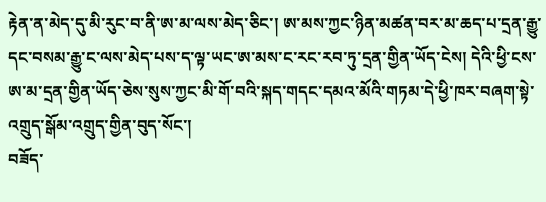རྟེན་ན་མེད་དུ་མི་རུང་བ་ནི་ཨ་མ་ལས་མེད་ཅིང་། ཨ་མས་ཀྱང་ཉིན་མཚན་བར་མ་ཆད་པ་དྲན་རྒྱུ་དང་བསམ་རྒྱུ་ང་ལས་མེད་པས་ད་ལྟ་ཡང་ཨ་མས་ང་རང་རབ་ཏུ་དྲན་གྱིན་ཡོད་ངེས། དེའི་ཕྱི་ངས་ཨ་མ་དྲན་གྱིན་ཡོད་ཅེས་སུས་ཀྱང་མི་གོ་བའི་སྐད་གདང་དམའ་མོའི་གཏམ་དེ་ཕྱི་ཁར་བཞག་སྟེ་འགྲུད་སྒོམ་འགྲུད་གྱིན་བུད་སོང་།
བཟོད་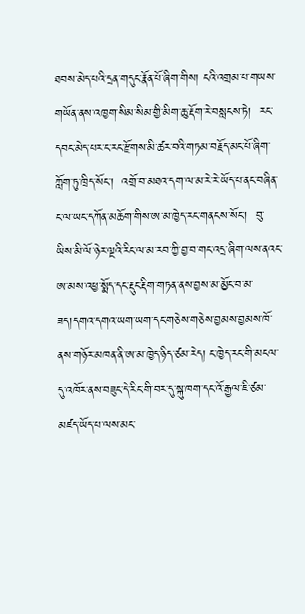ཐབས་མེད་པའི་དྲན་གདུང་རྣོན་པོ་ཞིག་གིས། ངའི་འགྲམ་པ་གཡས་གཡོན་ནས་འཁྱག་སིམ་སིམ་གྱི་མིག་ཆུ་རྡོག་རེ་བསླངས་ཏེ།  རང་དབང་མེད་པར་ང་རང་རྫོགས་མི་ཚར་བའི་གཏམ་བརྗོད་མང་པོ་ཞིག་ཀློག་ཏུ་ཁྲིད་སོང་།  འགྲོ་བ་མཐའ་དག་ལ་མ་རེ་རེ་ཡོད་པ་ནང་བཞིན་ང་ལ་ཡང་དཀོན་མཆོག་གིས་ཨ་མ་ཁྱེད་རང་གནངས་སོང་།  བུ་ཡིས་མི་ལོ་ཉེར་ལྔའི་རིང་ལ་མ་རབ་ཀྱི་བྱ་བ་གང་འདྲ་ཞིག་ལས་ནའང་ཨ་མས་འཕྱ་སྨོད་དང་རྡུང་རྡིག་གཏན་ནས་བྱས་མ་མྱོང་བ་མ་ཟད།དགའ་དགའ་ཡག་ཡག་དང་གཅེས་གཅེས་བྱམས་བྱམས་ཁོ་ནས་གཉོར་མཁན་ནི་ཨ་མ་ཁྱེད་ཉིད་ཙམ་རེད། ང་ཁྱེད་རང་གི་མངལ་དུ་འཁོར་ནས་བཟུང་དེ་རིང་གི་བར་དུ་སྐུ་ཁག་དང་འོ་རྒྱལ་ཇི་ཙམ་མཛད་ཡོད་པ་ལས་མང་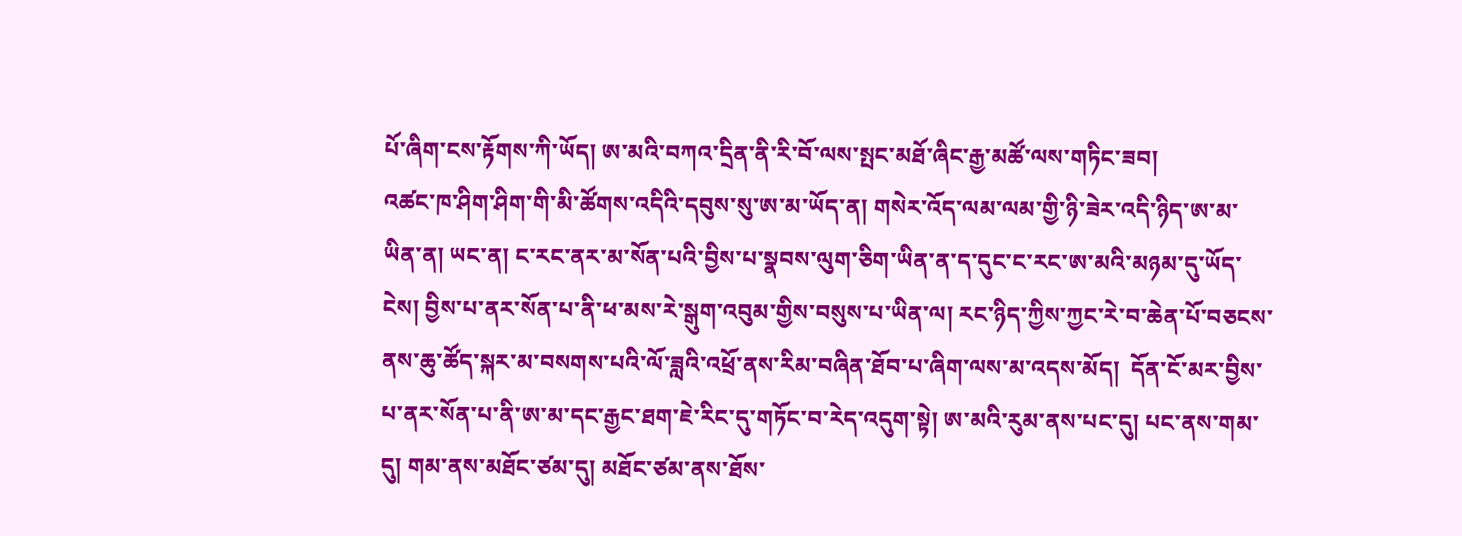པོ་ཞིག་ངས་རྟོགས་ཀི་ཡོད། ཨ་མའི་བཀའ་དྲིན་ནི་རི་བོ་ལས་སྤང་མཐོ་ཞིང་རྒྱ་མཚོ་ལས་གཏིང་ཟབ།
འཚང་ཁ་ཤིག་ཤིག་གི་མི་ཚོགས་འདིའི་དབུས་སུ་ཨ་མ་ཡོད་ན། གསེར་འོད་ལམ་ལམ་གྱི་ཉི་ཟེར་འདི་ཉིད་ཨ་མ་ཡིན་ན། ཡང་ན། ང་རང་ནར་མ་སོན་པའི་བྱིས་པ་སྣབས་ལུག་ཅིག་ཡིན་ན་ད་དུང་ང་རང་ཨ་མའི་མཉམ་དུ་ཡོད་ངེས། བྱིས་པ་ནར་སོན་པ་ནི་ཕ་མས་རེ་སྒུག་འབུམ་གྱིས་བསུས་པ་ཡིན་ལ། རང་ཉིད་ཀྱིས་ཀྱང་རེ་བ་ཆེན་པོ་བཅངས་ནས་ཆུ་ཚོད་སྐར་མ་བསགས་པའི་ལོ་ཟླའི་འཕྲོ་ནས་རིམ་བཞིན་ཐོབ་པ་ཞིག་ལས་མ་འདས་མོད།  དོན་ངོ་མར་བྱིས་པ་ནར་སོན་པ་ནི་ཨ་མ་དང་རྒྱང་ཐག་ཇེ་རིང་དུ་གཏོང་བ་རེད་འདུག་སྟེ། ཨ་མའི་རུམ་ནས་པང་དུ། པང་ནས་གམ་དུ། གམ་ནས་མཐོང་ཙམ་དུ། མཐོང་ཙམ་ནས་ཐོས་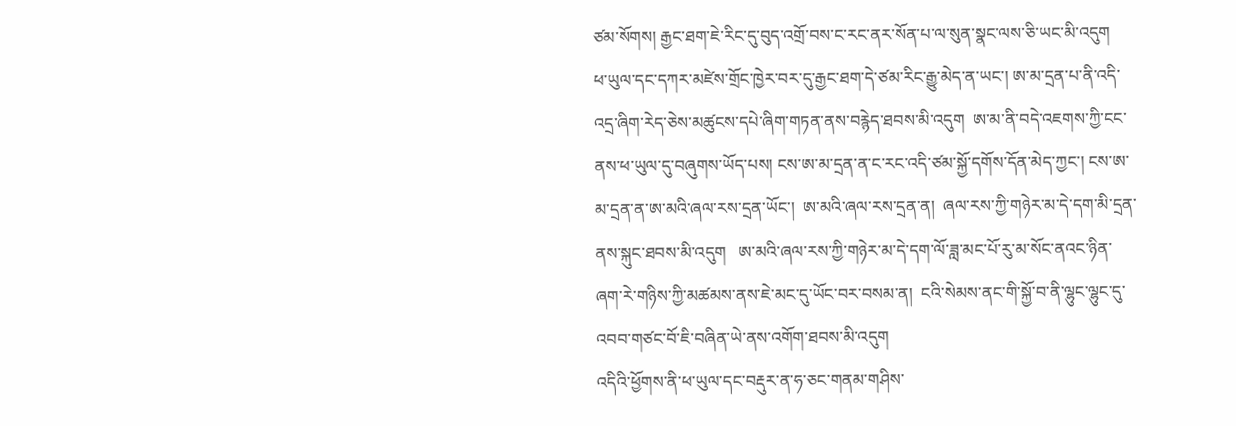ཙམ་སོགས། རྒྱང་ཐག་ཇེ་རིང་དུ་བུད་འགྲོ་བས་ང་རང་ནར་སོན་པ་ལ་སུན་སྣང་ལས་ཅི་ཡང་མི་འདུག
ཕ་ཡུལ་དང་དཀར་མཛེས་གྲོང་ཁྱེར་བར་དུ་རྒྱང་ཐག་དེ་ཙམ་རིང་རྒྱུ་མེད་ན་ཡང་། ཨ་མ་དྲན་པ་ནི་འདི་འདྲ་ཞིག་རེད་ཅེས་མཚུངས་དཔེ་ཞིག་གཏན་ནས་བརྙེད་ཐབས་མི་འདུག  ཨ་མ་ནི་བདེ་འཇགས་ཀྱི་ངང་ནས་ཕ་ཡུལ་དུ་བཞུགས་ཡོད་པས། ངས་ཨ་མ་དྲན་ན་ང་རང་འདི་ཙམ་སྐྱོ་དགོས་དོན་མེད་ཀྱང་། ངས་ཨ་མ་དྲན་ན་ཨ་མའི་ཞལ་རས་དྲན་ཡོང་།  ཨ་མའི་ཞལ་རས་དྲན་ན།  ཞལ་རས་ཀྱི་གཉེར་མ་དེ་དག་མི་དྲན་ནས་སྐུང་ཐབས་མི་འདུག   ཨ་མའི་ཞལ་རས་ཀྱི་གཉེར་མ་དེ་དག་ལོ་ཟླ་མང་པོ་རུ་མ་སོང་ནའང་ཉིན་ཞག་རེ་གཉིས་ཀྱི་མཚམས་ནས་ཇེ་མང་དུ་ཡོང་བར་བསམ་ན།  ངའི་སེམས་ནང་གི་སྐྱོ་བ་ནི་ལྷུང་ལྷུང་དུ་འབབ་གཙང་བོ་ཇི་བཞིན་ཡེ་ནས་འགོག་ཐབས་མི་འདུག
འདིའི་ཕྱོགས་ནི་ཕ་ཡུལ་དང་བརྡུར་ན་ཧ་ཅང་གནམ་གཤིས་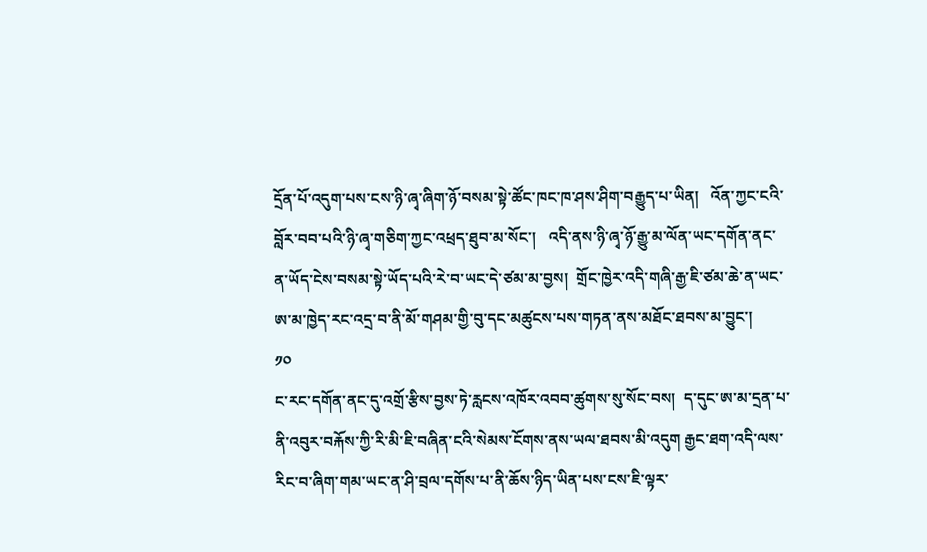དྲོན་པོ་འདུག་པས་ངས་ཉི་ཞྭ་ཞིག་ཉོ་བསམ་སྟེ་ཚོང་ཁང་ཁ་ཤས་ཤིག་བརྒྱུད་པ་ཡིན།   འོན་ཀྱང་ངའི་བློར་བབ་པའི་ཉི་ཞྭ་གཅིག་ཀྱང་འཕྲད་ཐུབ་མ་སོང་།   འདི་ནས་ཉི་ཞྭ་ཉོ་རྒྱུ་མ་ལོན་ཡང་དགོན་ནང་ན་ཡོད་ངེས་བསམ་སྟེ་ཡོད་པའི་རེ་བ་ཡང་དེ་ཙམ་མ་བྱས།  གྲོང་ཁྱེར་འདི་གཞི་རྒྱ་ཇི་ཙམ་ཆེ་ན་ཡང་ཨ་མ་ཁྱེད་རང་འདྲ་བ་ནི་མོ་གཤམ་གྱི་བུ་དང་མཚུངས་པས་གཏན་ནས་མཐོང་ཐབས་མ་བྱུང་།
༡༠
ང་རང་དགོན་ནང་དུ་འགྲོ་རྩིས་བྱས་ཏེ་རླངས་འཁོར་འབབ་ཚུགས་སུ་སོང་བས།  ད་དུང་ཨ་མ་དྲན་པ་ནི་འབུར་བརྐོས་ཀྱི་རི་མི་ཇི་བཞིན་ངའི་སེམས་ངོགས་ནས་ཡལ་ཐབས་མི་འདུག རྒྱང་ཐག་འདི་ལས་རིང་བ་ཞིག་གམ་ཡང་ན་ཤི་བྲལ་དགོས་པ་ནི་ཆོས་ཉིད་ཡིན་པས་ངས་ཇི་ལྟར་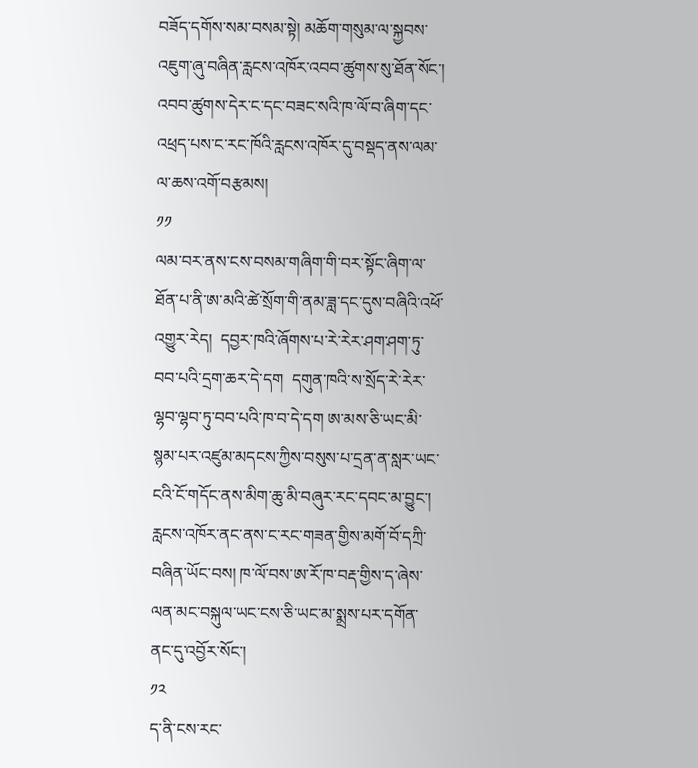བཟོད་དགོས་སམ་བསམ་སྟེ། མཆོག་གསུམ་ལ་སྐྱབས་འཇུག་ཞུ་བཞིན་རླངས་འཁོར་འབབ་ཚུགས་སུ་ཐོན་སོང་།  འབབ་ཚུགས་དེར་ང་དང་བཟང་སའི་ཁ་ལོ་བ་ཞིག་དང་འཕྲད་པས་ང་རང་ཁོའི་རླངས་འཁོར་དུ་བསྡད་ནས་ལམ་ལ་ཆས་འགོ་བརྩམས།
༡༡
ལམ་བར་ནས་ངས་བསམ་གཞིག་གི་བར་སྟོང་ཞིག་ལ་ཐོན་པ་ནི་ཨ་མའི་ཚེ་སྲོག་གི་ནམ་ཟླ་དང་དུས་བཞིའི་འཕོ་འགྱུར་རེད།  དབྱར་ཁའི་ཞོགས་པ་རེ་རེར་ཤག་ཤག་ཏུ་བབ་པའི་དྲག་ཆར་དེ་དག  དགུན་ཁའི་ས་སྲོད་རེ་རེར་ལྷབ་ལྷབ་ཏུ་བབ་པའི་ཁ་བ་དེ་དག ཨ་མས་ཅི་ཡང་མི་སྙམ་པར་འཛུམ་མདངས་ཀྱིས་བསུས་པ་དྲན་ན་སླར་ཡང་ངའི་ངོ་གདོང་ནས་མིག་ཆུ་མི་བཞུར་རང་དབང་མ་བྱུང་། རླངས་འཁོར་ནང་ནས་ང་རང་གཟན་གྱིས་མགོ་བོ་དཀྲི་བཞིན་ཡོང་བས། ཁ་ལོ་བས་ཨ་རོ་ཁ་བརྡ་གྱིས་ད་ཞེས་ལན་མང་བསྐུལ་ཡང་ངས་ཅི་ཡང་མ་སྨྲས་པར་དགོན་ནང་དུ་འབྱོར་སོང་།
༡༢
ད་ནི་ངས་རང་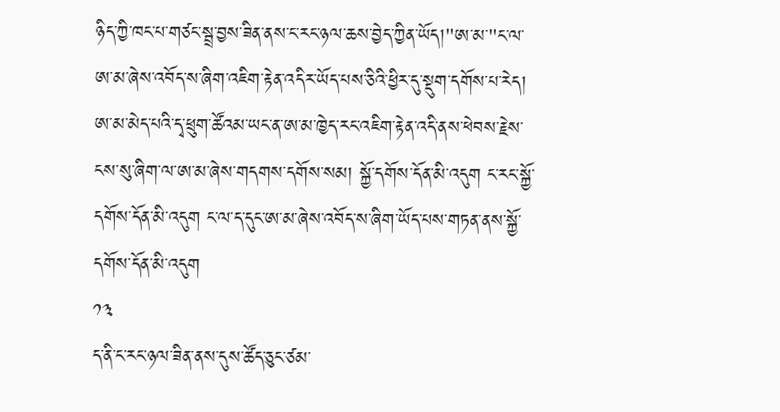ཉིད་ཀྱི་ཁང་པ་གཙང་སྦྲ་བྱས་ཟིན་ནས་ང་རང་ཉལ་ཆས་བྱེད་ཀྱིན་ཡོད།"ཨ་མ་"ང་ལ་ཨ་མ་ཞེས་འབོད་ས་ཞིག་འཇིག་རྟེན་འདིར་ཡོད་པས་ཅིའི་ཕྱིར་དུ་སྡུག་དགོས་པ་རེད། ཨ་མ་མེད་པའི་དྭ་ཕྲུག་ཚོའམ་ཡང་ན་ཨ་མ་ཁྱེད་རང་འཇིག་རྟེན་འདི་ནས་ཕེབས་རྗེས་ངས་སུ་ཞིག་ལ་ཨ་མ་ཞེས་གདགས་དགོས་སམ། སྐྱོ་དགོས་དོན་མི་འདུག ང་རང་སྐྱོ་དགོས་དོན་མི་འདུག ང་ལ་ད་དུང་ཨ་མ་ཞེས་འབོད་ས་ཞིག་ཡོད་པས་གཏན་ནས་སྐྱོ་དགོས་དོན་མི་འདུག
༡༣
ད་ནི་ང་རང་ཉལ་ཟིན་ནས་དུས་ཚོད་ཅུང་ཙམ་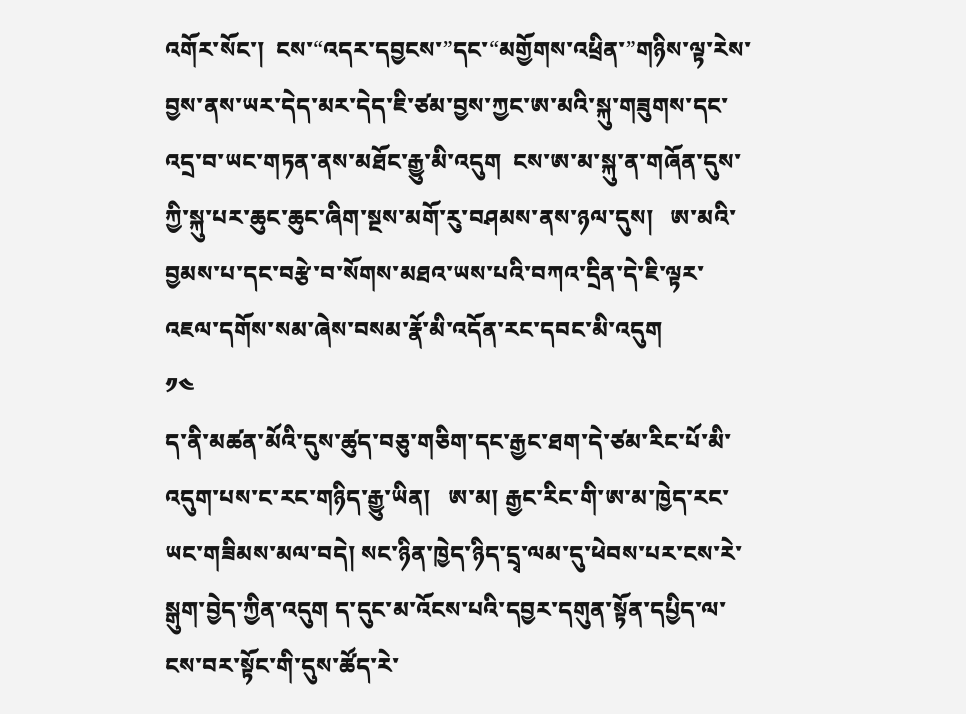འགོར་སོང་།  ངས་“འདར་དབྱངས་”དང་“མགྱོགས་འཕྲིན་”གཉིས་ལྟ་རེས་བྱས་ནས་ཡར་དེད་མར་དེད་ཇི་ཙམ་བྱས་ཀྱང་ཨ་མའི་སྐུ་གཟུགས་དང་འདྲ་བ་ཡང་གཏན་ནས་མཐོང་རྒྱུ་མི་འདུག  ངས་ཨ་མ་སྐུ་ན་གཞོན་དུས་ཀྱི་སྐུ་པར་ཆུང་ཆུང་ཞིག་སྔས་མགོ་རུ་བཤམས་ནས་ཉལ་དུས།   ཨ་མའི་བྱམས་པ་དང་བརྩེ་བ་སོགས་མཐའ་ཡས་པའི་བཀའ་དྲིན་དེ་ཇི་ལྟར་འཇལ་དགོས་སམ་ཞེས་བསམ་རྣོ་མི་འདོན་རང་དབང་མི་འདུག
༡༤
ད་ནི་མཚན་མོའི་དུས་ཚུད་བཅུ་གཅིག་དང་རྒྱང་ཐག་དེ་ཙམ་རིང་པོ་མི་འདུག་པས་ང་རང་གཉིད་རྒྱུ་ཡིན།   ཨ་མ། རྒྱང་རིང་གི་ཨ་མ་ཁྱེད་རང་ཡང་གཟིམས་མལ་བདེ། སང་ཉིན་ཁྱེད་ཉིད་དྲྭ་ལམ་དུ་ཕེབས་པར་ངས་རེ་སྒུག་བྱེད་ཀྱིན་འདུག ད་དུང་མ་འོངས་པའི་དབྱར་དགུན་སྟོན་དཔྱིད་ལ་ངས་བར་སྟོང་གི་དུས་ཚོད་རེ་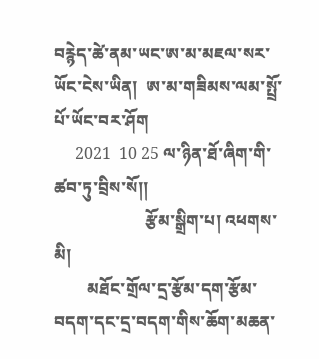བརྙེད་ཚེ་ནམ་ཡང་ཨ་མ་མཇལ་སར་ཡོང་ངེས་ཡིན།  ཨ་མ་གཟིམས་ལམ་སྤྲོ་པོ་ཡོང་བར་ཤོག
     2021  10 25 ལ་ཉིན་ཐོ་ཞིག་གི་ཚབ་ཏུ་བྲིས་སོ།།
                      རྩོམ་སྒྲིག་པ། འཕགས་མི།
        མཐོང་གྲོལ་དྲ་རྩོམ་དག་རྩོམ་བདག་དང་དྲ་བདག་གིས་ཆོག་མཆན་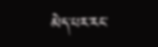མེད་པར་རང་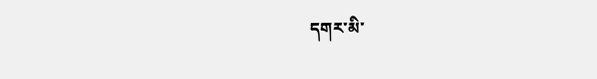དགར་མི་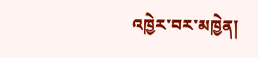འཁྱེར་བར་མཁྱེན།